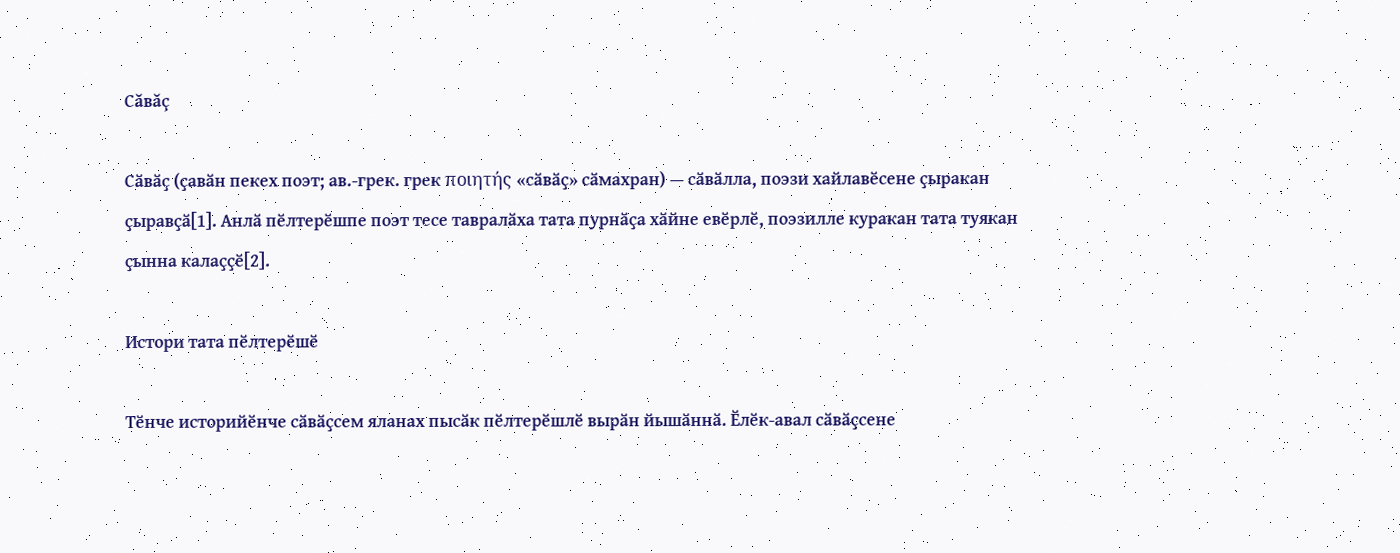Сăвăç

Сӑвӑҫ (ҫавӑн пекех поэт; ав.-грек. грек ποιητής «сӑвӑҫ» сӑмахран) — сӑвӑлла, поэзи хайлавӗсене ҫыракан ҫыравҫӑ[1]. Анлӑ пӗлтерӗшпе поэт тесе тавралӑха тата пурнӑҫа хӑйне евӗрлӗ, поэзилле куракан тата туякан ҫынна калаҫҫӗ[2].

Истори тата пӗлтерӗшӗ

Тӗнче историйӗнче сӑвӑҫсем яланах пысӑк пӗлтерӗшлӗ вырӑн йышӑннӑ. Ӗлӗк-авал сӑвӑҫсене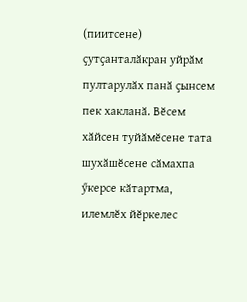(пиитсене) ҫутҫанталӑкран уйрӑм пултарулӑх панӑ ҫынсем пек хакланӑ. Вӗсем хӑйсен туйӑмӗсене тата шухӑшӗсене сӑмахпа ӳкерсе кӑтартма, илемлӗх йӗркелес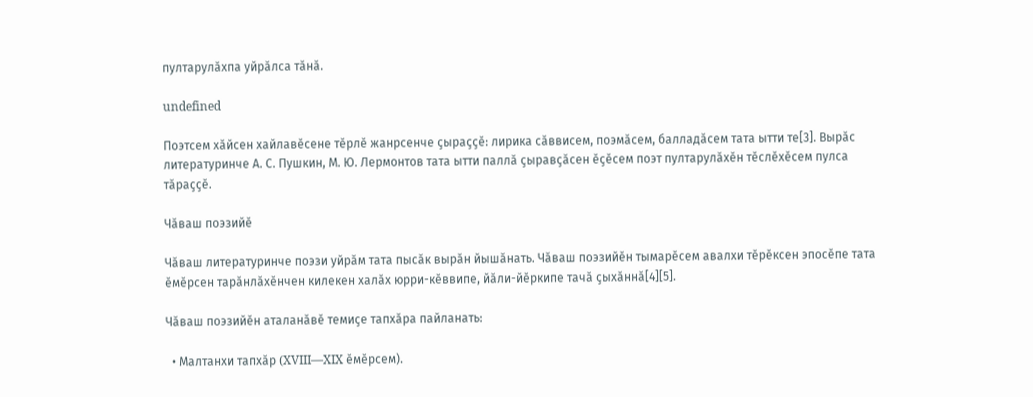пултарулӑхпа уйрӑлса тӑнӑ.

undefined

Поэтсем хӑйсен хайлавӗсене тӗрлӗ жанрсенче ҫыраҫҫӗ: лирика сӑввисем, поэмӑсем, балладӑсем тата ытти те[3]. Вырӑс литературинче А. С. Пушкин, М. Ю. Лермонтов тата ытти паллӑ ҫыравҫӑсен ӗҫӗсем поэт пултарулӑхӗн тӗслӗхӗсем пулса тӑраҫҫӗ.

Чӑваш поэзийӗ

Чӑваш литературинче поэзи уйрӑм тата пысӑк вырӑн йышӑнать. Чӑваш поэзийӗн тымарӗсем авалхи тӗрӗксен эпосӗпе тата ӗмӗрсен тарӑнлӑхӗнчен килекен халӑх юрри-кӗввипе, йӑли-йӗркипе тачӑ ҫыхӑннӑ[4][5].

Чӑваш поэзийӗн аталанӑвӗ темиҫе тапхӑра пайланать:

  • Малтанхи тапхӑр (XVIII—XIX ӗмӗрсем).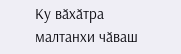Ку вӑхӑтра малтанхи чӑваш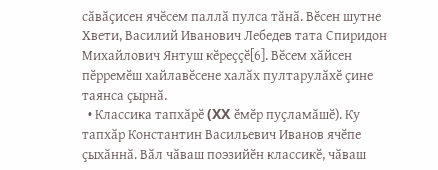сӑвӑҫисен ячӗсем паллӑ пулса тӑнӑ. Вӗсен шутне Хвети, Василий Иванович Лебедев тата Спиридон Михайлович Янтуш кӗреҫҫӗ[6]. Вӗсем хӑйсен пӗрремӗш хайлавӗсене халӑх пултарулӑхӗ ҫине таянса ҫырнӑ.
  • Классика тапхӑрӗ (XX ӗмӗр пуҫламӑшӗ). Ку тапхӑр Константин Васильевич Иванов ячӗпе ҫыхӑннӑ. Вӑл чӑваш поэзийӗн классикӗ, чӑваш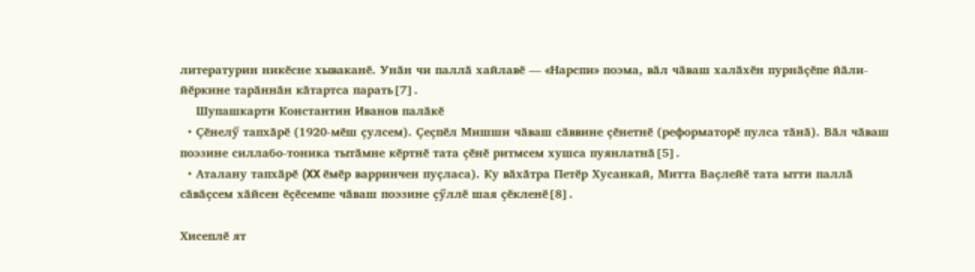литературин никӗсне хываканӗ. Унӑн чи паллӑ хайлавӗ — «Нарспи» поэма, вӑл чӑваш халӑхӗн пурнӑҫӗпе йӑли-йӗркине тарӑннӑн кӑтартса парать[7].
    Шупашкарти Константин Иванов палӑкӗ
  • Ҫӗнелӳ тапхӑрӗ (1920-мӗш ҫулсем). Ҫеҫпӗл Мишши чӑваш сӑввине ҫӗнетнӗ (реформаторӗ пулса тӑнӑ). Вӑл чӑваш поэзине силлабо-тоника тытӑмне кӗртнӗ тата ҫӗнӗ ритмсем хушса пуянлатнӑ[5].
  • Аталану тапхӑрӗ (XX ӗмӗр варринчен пуҫласа). Ку вӑхӑтра Петӗр Хусанкай, Митта Ваҫлейӗ тата ытти паллӑ сӑвӑҫсем хӑйсен ӗҫӗсемпе чӑваш поэзине ҫӳллӗ шая ҫӗкленӗ[8].

Хисеплӗ ят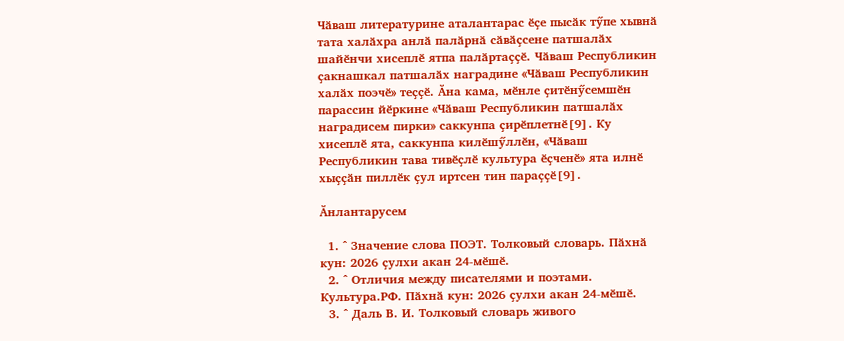Чӑваш литературине аталантарас ӗҫе пысӑк тӳпе хывнӑ тата халӑхра анлӑ палӑрнӑ сӑвӑҫсене патшалӑх шайӗнчи хисеплӗ ятпа палӑртаҫҫӗ. Чӑваш Республикин ҫакнашкал патшалӑх наградине «Чӑваш Республикин халӑх поэчӗ» теҫҫӗ. Ӑна кама, мӗнле ҫитӗнӳсемшӗн парассин йӗркине «Чӑваш Республикин патшалӑх наградисем пирки» саккунпа ҫирӗплетнӗ[9]. Ку хисеплӗ ята, саккунпа килӗшӳллӗн, «Чӑваш Республикин тава тивӗҫлӗ культура ӗҫченӗ» ята илнӗ хыҫҫӑн пиллӗк ҫул иртсен тин параҫҫӗ[9].

Ӑнлантарусем

  1. ^ Значение слова ПОЭТ. Толковый словарь. Пӑхнӑ кун: 2026 ҫулхи акан 24-мӗшӗ.
  2. ^ Отличия между писателями и поэтами. Культура.РФ. Пӑхнӑ кун: 2026 ҫулхи акан 24-мӗшӗ.
  3. ^ Даль В. И. Толковый словарь живого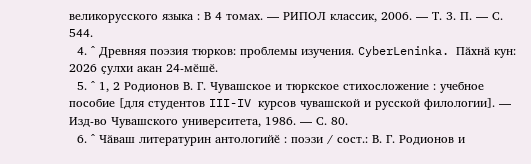великорусского языка : В 4 томах. — РИПОЛ классик, 2006. — Т. 3. П. — С. 544.
  4. ^ Древняя поэзия тюрков: проблемы изучения. CyberLeninka. Пӑхнӑ кун: 2026 ҫулхи акан 24-мӗшӗ.
  5. ^ 1, 2 Родионов В. Г. Чувашское и тюркское стихосложение : учебное пособие [для студентов III-IV курсов чувашской и русской филологии]. — Изд-во Чувашского университета, 1986. — С. 80.
  6. ^ Чӑваш литературин антологийӗ : поэзи / сост.: В. Г. Родионов и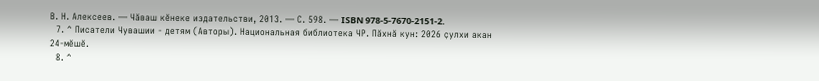В. Н. Алексеев. — Чăваш кĕнеке издательстви, 2013. — С. 598. — ISBN 978-5-7670-2151-2.
  7. ^ Писатели Чувашии - детям (Авторы). Национальная библиотека ЧР. Пӑхнӑ кун: 2026 ҫулхи акан 24-мӗшӗ.
  8. ^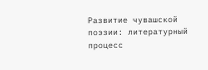Развитие чувашской поэзии: литературный процесс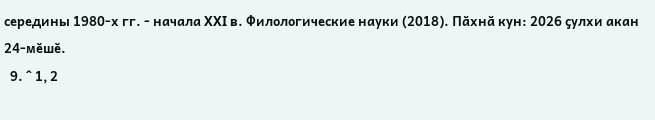середины 1980-х гг. - начала XXI в. Филологические науки (2018). Пӑхнӑ кун: 2026 ҫулхи акан 24-мӗшӗ.
  9. ^ 1, 2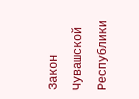Закон Чувашской Республики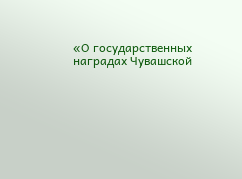«О государственных наградах Чувашской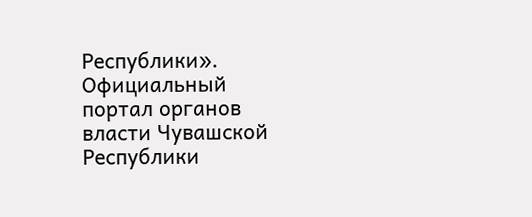Республики». Официальный портал органов власти Чувашской Республики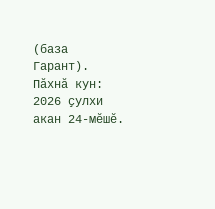(база Гарант). Пӑхнӑ кун: 2026 ҫулхи акан 24-мӗшӗ.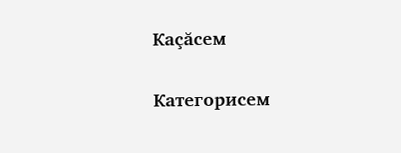Каçăсем

Категорисем